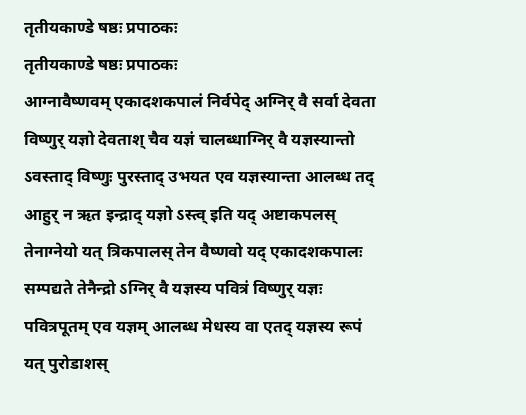तृतीयकाण्डे षष्ठः प्रपाठकः
तृतीयकाण्डे षष्ठः प्रपाठकः
आग्नावैष्णवम् एकादशकपालं निर्वपेद् अग्निर् वै सर्वा देवता विष्णुर् यज्ञो देवताश् चैव यज्ञं चालब्धाग्निर् वै यज्ञस्यान्तो ऽवस्ताद् विष्णुः पुरस्ताद् उभयत एव यज्ञस्यान्ता आलब्ध तद् आहुर् न ऋत इन्द्राद् यज्ञो ऽस्त्व् इति यद् अष्टाकपलस् तेनाग्नेयो यत् त्रिकपालस् तेन वैष्णवो यद् एकादशकपालः सम्पद्यते तेनैन्द्रो ऽग्निर् वै यज्ञस्य पवित्रं विष्णुर् यज्ञः पवित्रपूतम् एव यज्ञम् आलब्ध मेधस्य वा एतद् यज्ञस्य रूपं यत् पुरोडाशस्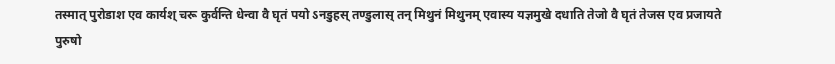तस्मात् पुरोडाश एव कार्यश् चरू कुर्वन्ति धेन्वा वै घृतं पयो ऽनडुहस् तण्डुलास् तन् मिथुनं मिथुनम् एवास्य यज्ञमुखे दधाति तेजो वै घृतं तेजस एव प्रजायते पुरुषो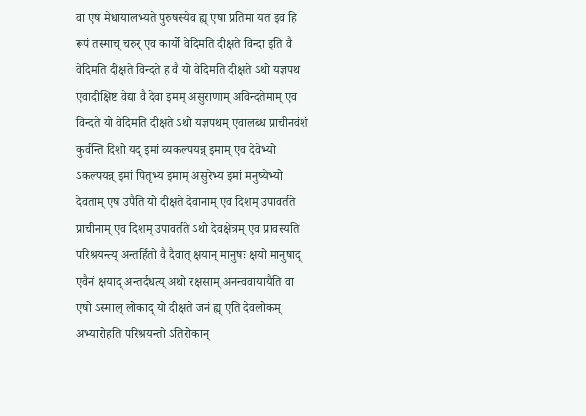वा एष मेधायालभ्यते पुरुषस्येव ह्य् एषा प्रतिमा यत इव हि रूपं तस्माच् चरुर् एव कार्यो वेदिमति दीक्षते विन्दा इति वै वेदिमति दीक्षते विन्दते ह वै यो वेदिमति दीक्षते ऽथो यज्ञपथ एवादीक्षिष्ट वेद्या वै देवा इमम् असुराणाम् अविन्दतेमाम् एव विन्दते यो वेदिमति दीक्षते ऽथो यज्ञपथम् एवालब्ध प्राचीनवंशं कुर्वन्ति दिशो यद् इमां व्यकल्पयन्न् इमाम् एव देवेभ्यो ऽकल्पयन्न् इमां पितृभ्य इमाम् असुरेभ्य इमां मनुष्येभ्यो देवताम् एष उपैति यो दीक्षते देवानाम् एव दिशम् उपावर्तते प्राचीनाम् एव दिशम् उपावर्तते ऽथो देवक्षेत्रम् एव प्रावस्यति परिश्रयन्त्य् अन्तर्हितो वै दैवात् क्षयान् मानुषः क्षयो मानुषाद् एवैनं क्षयाद् अन्तर्दधत्य् अथो रक्षसाम् अनन्ववायायैति वा एषो ऽस्माल् लोकाद् यो दीक्षते जनं ह्य् एति देवलोकम् अभ्यारोहति परिश्रयन्तो ऽतिरोकान्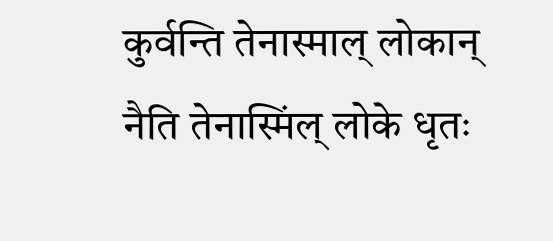कुर्वन्ति तेनास्माल् लोकान् नैति तेनास्मिंल् लोके धृतः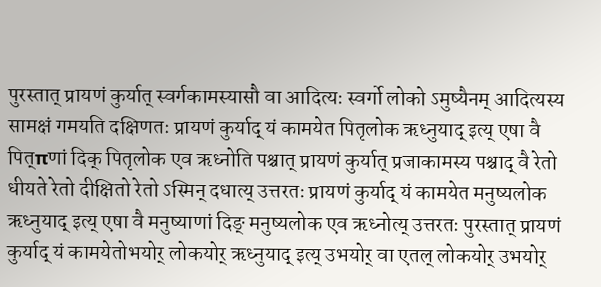पुरस्तात् प्रायणं कुर्यात् स्वर्गकामस्यासौ वा आदित्यः स्वर्गो लोको ऽमुष्यैनम् आदित्यस्य सामक्षं गमयति दक्षिणतः प्रायणं कुर्याद् यं कामयेत पितृलोक ऋध्नुयाद् इत्य् एषा वै पित्πणां दिक् पितृलोक एव ऋध्नोति पश्चात् प्रायणं कुर्यात् प्रजाकामस्य पश्चाद् वै रेतो धीयते रेतो दीक्षितो रेतो ऽस्मिन् दधात्य् उत्तरतः प्रायणं कुर्याद् यं कामयेत मनुष्यलोक ऋध्नुयाद् इत्य् एषा वै मनुष्याणां दिङ् मनुष्यलोक एव ऋध्नोत्य् उत्तरतः पुरस्तात् प्रायणं कुर्याद् यं कामयेतोभयोर् लोकयोर् ऋध्नुयाद् इत्य् उभयोर् वा एतल् लोकयोर् उभयोर्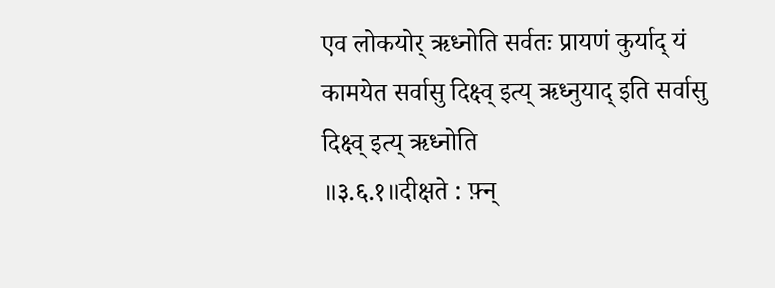एव लोकयोर् ऋध्नोति सर्वतः प्रायणं कुर्याद् यं कामयेत सर्वासु दिक्ष्व् इत्य् ऋध्नुयाद् इति सर्वासु दिक्ष्व् इत्य् ऋध्नोति
॥३.६.१॥दीक्षते : फ़्न्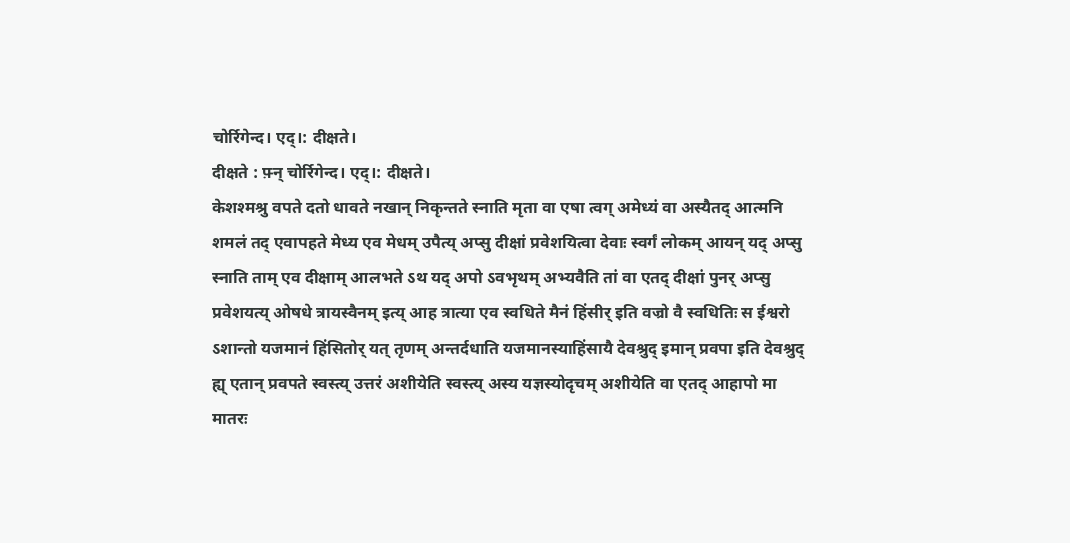चोर्रिगेन्द। एद्।: दीक्षते।
दीक्षते : फ़्न् चोर्रिगेन्द। एद्।: दीक्षते।
केशश्मश्रु वपते दतो धावते नखान् निकृन्तते स्नाति मृता वा एषा त्वग् अमेध्यं वा अस्यैतद् आत्मनि शमलं तद् एवापहते मेध्य एव मेधम् उपैत्य् अप्सु दीक्षां प्रवेशयित्वा देवाः स्वर्गं लोकम् आयन् यद् अप्सु स्नाति ताम् एव दीक्षाम् आलभते ऽथ यद् अपो ऽवभृथम् अभ्यवैति तां वा एतद् दीक्षां पुनर् अप्सु प्रवेशयत्य् ओषधे त्रायस्वैनम् इत्य् आह त्रात्या एव स्वधिते मैनं हिंसीर् इति वज्रो वै स्वधितिः स ईश्वरो ऽशान्तो यजमानं हिंसितोर् यत् तृणम् अन्तर्दधाति यजमानस्याहिंसायै देवश्रुद् इमान् प्रवपा इति देवश्रुद् ह्य् एतान् प्रवपते स्वस्त्य् उत्तरं अशीयेति स्वस्त्य् अस्य यज्ञस्योदृचम् अशीयेति वा एतद् आहापो मा मातरः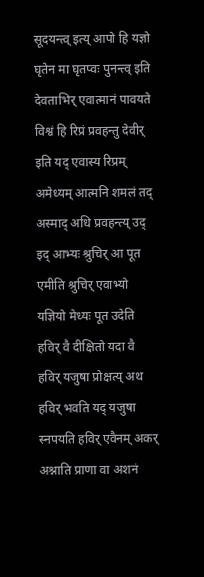सूदयन्त्व् इत्य् आपो हि यज्ञो घृतेन मा घृतप्वः पुनन्त्व् इति देवताभिर् एवात्मानं पावयते विश्वं हि रिप्रं प्रवहन्तु देवीर् इति यद् एवास्य रिप्रम् अमेध्यम् आत्मनि शमलं तद् अस्माद् अधि प्रवहन्त्य् उद् इद् आभ्यः श्रुचिर् आ पूत एमीति श्रुचिर् एवाभ्यो यज्ञियो मेध्यः पूत उदेति हविर् वै दीक्षितो यदा वै हविर् यजुषा प्रोक्षत्य् अथ हविर् भवति यद् यजुषा स्नपयति हविर् एवैनम् अकर् अश्नाति प्राणा वा अशनं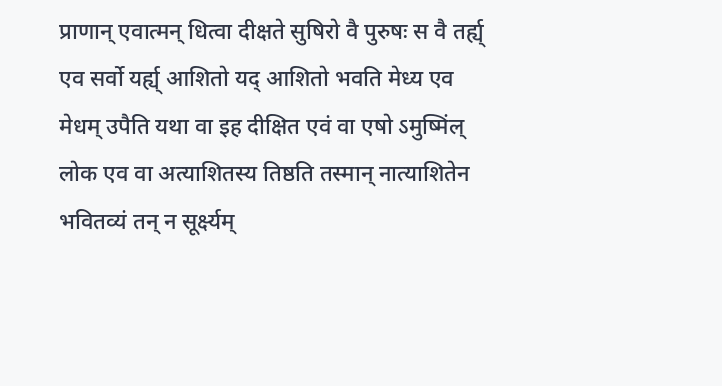प्राणान् एवात्मन् धित्वा दीक्षते सुषिरो वै पुरुषः स वै तर्ह्य् एव सर्वो यर्ह्य् आशितो यद् आशितो भवति मेध्य एव मेधम् उपैति यथा वा इह दीक्षित एवं वा एषो ऽमुष्मिंल् लोक एव वा अत्याशितस्य तिष्ठति तस्मान् नात्याशितेन भवितव्यं तन् न सूर्क्ष्यम्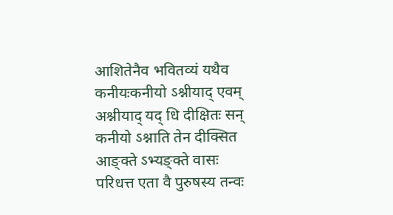आशितेनैव भवितव्यं यथैव कनीयःकनीयो ऽश्नीयाद् एवम् अश्नीयाद् यद् धि दीक्षितः सन् कनीयो ऽश्नाति तेन दीक्सित आङ्क्ते ऽभ्यङ्क्ते वासः परिधत्त एता वै पुरुषस्य तन्वः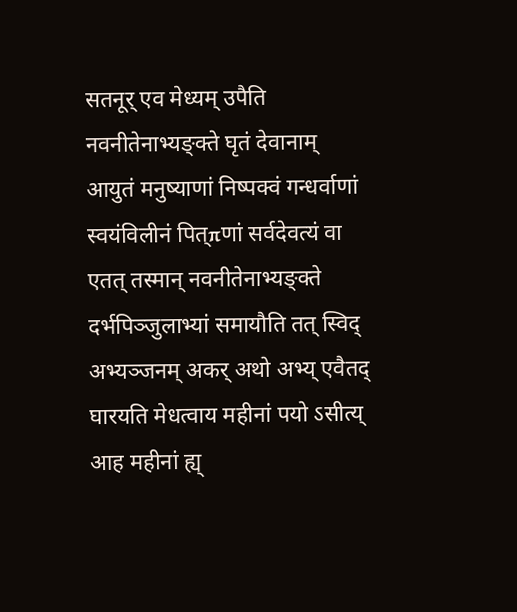सतनूर् एव मेध्यम् उपैति नवनीतेनाभ्यङ्क्ते घृतं देवानाम् आयुतं मनुष्याणां निष्पक्वं गन्धर्वाणां स्वयंविलीनं पित्πणां सर्वदेवत्यं वा एतत् तस्मान् नवनीतेनाभ्यङ्क्ते दर्भपिञ्जुलाभ्यां समायौति तत् स्विद् अभ्यञ्जनम् अकर् अथो अभ्य् एवैतद् घारयति मेधत्वाय महीनां पयो ऽसीत्य् आह महीनां ह्य्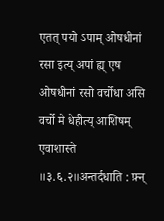एतत् पयो ऽपाम् ओषधीनां रसा इत्य् अपां ह्य् एष ओषधीनां रसो वर्चोधा असि वर्चो मे धेहीत्य् आशिषम् एवाशास्ते
॥३.६.२॥अन्तर्दधाति : फ़्न्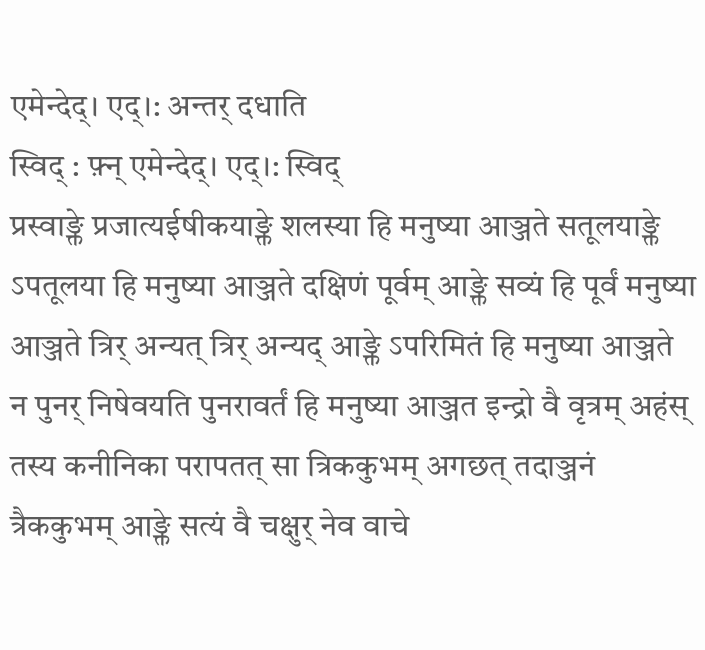एमेन्देद्। एद्।: अन्तर् दधाति
स्विद् : फ़्न् एमेन्देद्। एद्।: स्विद्
प्रस्वाङ्क्ते प्रजात्यईषीकयाङ्क्ते शलस्या हि मनुष्या आञ्जते सतूलयाङ्क्ते ऽपतूलया हि मनुष्या आञ्जते दक्षिणं पूर्वम् आङ्क्ते सव्यं हि पूर्वं मनुष्या आञ्जते त्रिर् अन्यत् त्रिर् अन्यद् आङ्क्ते ऽपरिमितं हि मनुष्या आञ्जते न पुनर् निषेवयति पुनरावर्तं हि मनुष्या आञ्जत इन्द्रो वै वृत्रम् अहंस् तस्य कनीनिका परापतत् सा त्रिककुभम् अगछत् तदाञ्जनं त्रैककुभम् आङ्क्ते सत्यं वै चक्षुर् नेव वाचे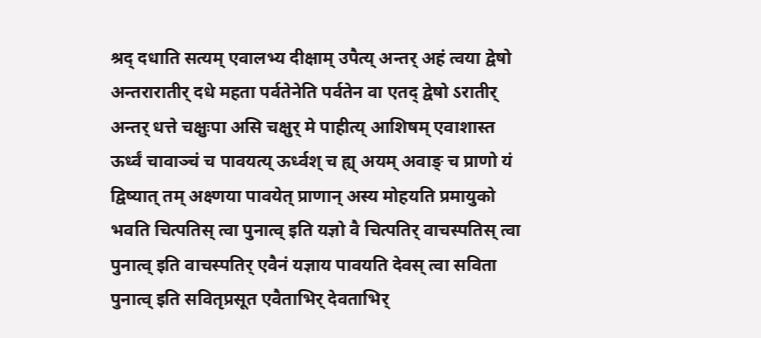श्रद् दधाति सत्यम् एवालभ्य दीक्षाम् उपैत्य् अन्तर् अहं त्वया द्वेषो अन्तरारातीर् दधे महता पर्वतेनेति पर्वतेन वा एतद् द्वेषो ऽरातीर् अन्तर् धत्ते चक्षुःपा असि चक्षुर् मे पाहीत्य् आशिषम् एवाशास्त ऊर्ध्वं चावाञ्चं च पावयत्य् ऊर्ध्वश् च ह्य् अयम् अवाङ् च प्राणो यं द्विष्यात् तम् अक्ष्णया पावयेत् प्राणान् अस्य मोहयति प्रमायुको भवति चित्पतिस् त्वा पुनात्व् इति यज्ञो वै चित्पतिर् वाचस्पतिस् त्वा पुनात्व् इति वाचस्पतिर् एवैनं यज्ञाय पावयति देवस् त्वा सविता पुनात्व् इति सवितृप्रसूत एवैताभिर् देवताभिर्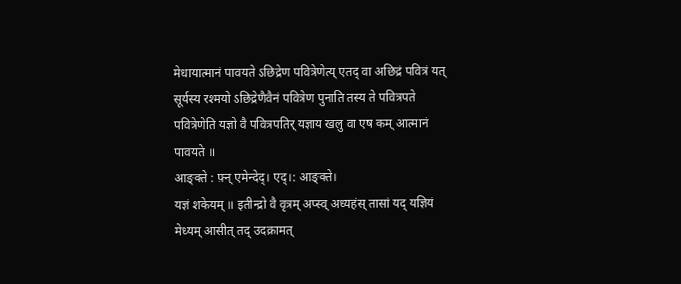मेधायात्मानं पावयते ऽछिद्रेण पवित्रेणेत्य् एतद् वा अछिद्रं पवित्रं यत् सूर्यस्य रश्मयो ऽछिद्रेणैवैनं पवित्रेण पुनाति तस्य ते पवित्रपते पवित्रेणेति यज्ञो वै पवित्रपतिर् यज्ञाय खलु वा एष कम् आत्मानं पावयते ॥
आङ्क्ते : फ़्न् एमेन्देद्। एद्।: आङ्क्ते।
यज्ञं शकेयम् ॥ इतीन्द्रो वै वृत्रम् अप्स्व् अध्यहंस् तासां यद् यज्ञियं मेध्यम् आसीत् तद् उदक्रामत्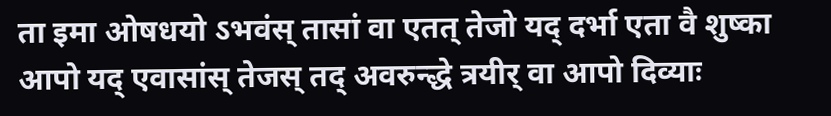ता इमा ओषधयो ऽभवंस् तासां वा एतत् तेजो यद् दर्भा एता वै शुष्का आपो यद् एवासांस् तेजस् तद् अवरुन्द्धे त्रयीर् वा आपो दिव्याः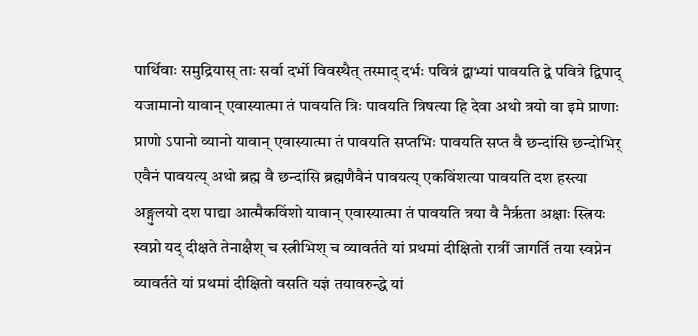पार्थिवाः समुद्रियास् ताः सर्वा दर्भो विवस्थैत् तस्माद् दर्भः पवित्रं द्वाभ्यां पावयति द्वे पवित्रे द्विपाद् यजामानो यावान् एवास्यात्मा तं पावयति त्रिः पावयति त्रिषत्या हि देवा अथो त्रयो वा इमे प्राणाः प्राणो ऽपानो व्यानो यावान् एवास्यात्मा तं पावयति सप्तभिः पावयति सप्त वै छन्दांसि छन्दोभिर् एवैनं पावयत्य् अथो ब्रह्म वै छन्दांसि ब्रह्मणैवैनं पावयत्य् एकविंशत्या पावयति दश हस्त्या अङ्गुलयो दश पाद्या आत्मैकविंशो यावान् एवास्यात्मा तं पावयति त्रया वै नैरृता अक्षाः स्त्रियः स्वप्नो यद् दीक्षते तेनाक्षैश् च स्त्रीभिश् च व्यावर्तते यां प्रथमां दीक्षितो रात्रीं जागर्ति तया स्वप्नेन व्यावर्तते यां प्रथमां दीक्षितो वसति यज्ञं तयावरुन्द्धे यां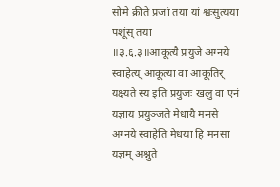सोमे क्रीते प्रजां तया यां श्वःसुत्यया पशूंस् तया
॥३.६.३॥आकूत्यै प्रयुजे अग्नये स्वाहेत्य् आकूत्या वा आकूतिर् यक्ष्यते स्य इति प्रयुजः खलु वा एनं यज्ञाय प्रयुञ्जते मेधायै मनसे अग्नये स्वाहेति मेधया हि मनसा यज्ञम् अश्नुते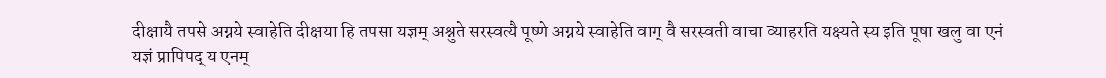दीक्षायै तपसे अग्नये स्वाहेति दीक्षया हि तपसा यज्ञम् अश्नुते सरस्वत्यै पूष्णे अग्नये स्वाहेति वाग् वै सरस्वती वाचा व्याहरति यक्ष्यते स्य इति पूषा खलु वा एनं यज्ञं प्रापिपद् य एनम्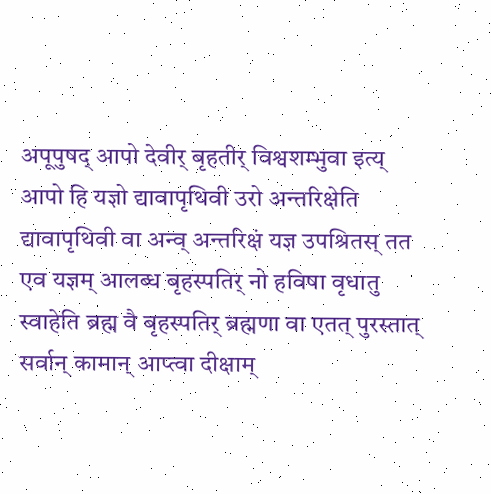अपूपुषद् आपो देवीर् बृहतीर् विश्वशम्भुवा इत्य् आपो हि यज्ञो द्यावापृथिवी उरो अन्तरिक्षेति द्यावापृथिवी वा अन्व् अन्तरिक्षं यज्ञ उपश्रितस् तत एव यज्ञम् आलब्ध बृहस्पतिर् नो हविषा वृधातु स्वाहेति ब्रह्म वै बृहस्पतिर् ब्रह्मणा वा एतत् पुरस्तात् सर्वान् कामान् आप्त्वा दीक्षाम्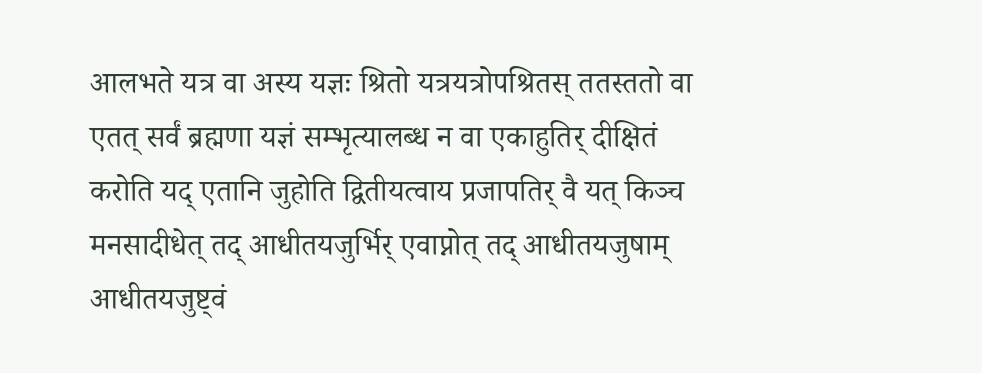आलभते यत्र वा अस्य यज्ञः श्रितो यत्रयत्रोपश्रितस् ततस्ततो वा एतत् सर्वं ब्रह्मणा यज्ञं सम्भृत्यालब्ध न वा एकाहुतिर् दीक्षितं करोति यद् एतानि जुहोति द्वितीयत्वाय प्रजापतिर् वै यत् किञ्च मनसादीधेत् तद् आधीतयजुर्भिर् एवाप्नोत् तद् आधीतयजुषाम् आधीतयजुष्ट्वं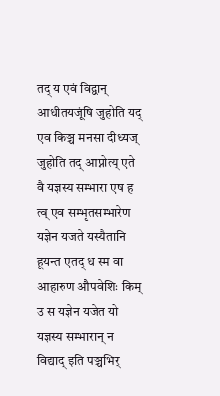तद् य एवं विद्वान् आधीतयजूंषि जुहोति यद् एव किञ्च मनसा दीध्यज् जुहोति तद् आप्नोत्य् एते वै यज्ञस्य सम्भारा एष ह त्व् एव सम्भृतसम्भारेण यज्ञेन यजते यस्यैतानि हूयन्त एतद् ध स्म वा आहारुण औपवेशिः किम् उ स यज्ञेन यजेत यो यज्ञस्य सम्भारान् न विद्याद् इति पञ्चभिर्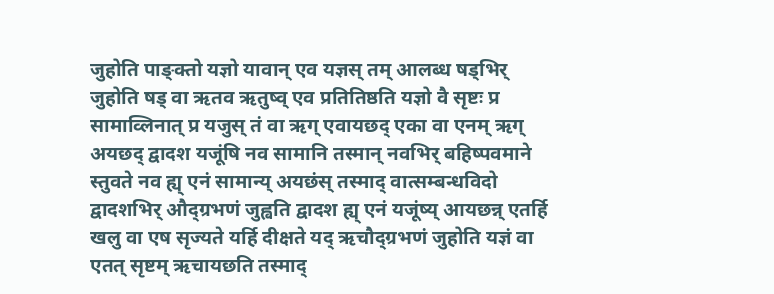जुहोति पाङ्क्तो यज्ञो यावान् एव यज्ञस् तम् आलब्ध षड्भिर् जुहोति षड् वा ऋतव ऋतुष्व् एव प्रतितिष्ठति यज्ञो वै सृष्टः प्र सामाव्लिनात् प्र यजुस् तं वा ऋग् एवायछद् एका वा एनम् ऋग् अयछद् द्वादश यजूंषि नव सामानि तस्मान् नवभिर् बहिष्पवमाने स्तुवते नव ह्य् एनं सामान्य् अयछंस् तस्माद् वात्सम्बन्धविदो द्वादशभिर् औद्ग्रभणं जुह्वति द्वादश ह्य् एनं यजूंष्य् आयछन्न् एतर्हि खलु वा एष सृज्यते यर्हि दीक्षते यद् ऋचौद्ग्रभणं जुहोति यज्ञं वा एतत् सृष्टम् ऋचायछति तस्माद्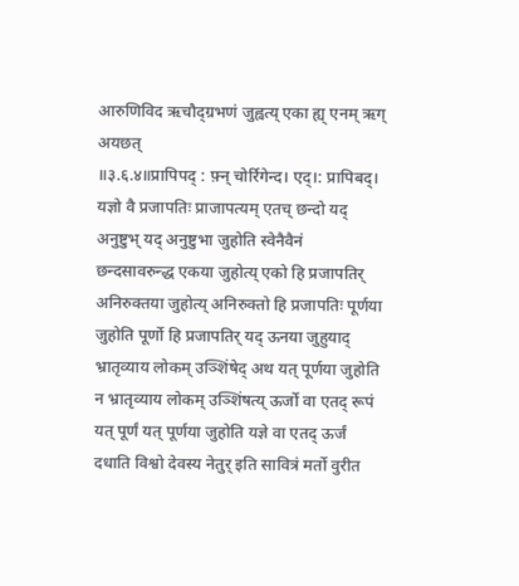आरुणिविद ऋचौद्ग्रभणं जुह्वत्य् एका ह्य् एनम् ऋग् अयछत्
॥३.६.४॥प्रापिपद् : फ़्न् चोर्रिगेन्द। एद्।: प्रापिबद्।
यज्ञो वै प्रजापतिः प्राजापत्यम् एतच् छन्दो यद् अनुष्टुभ् यद् अनुष्टुभा जुहोति स्वेनैवैनं छन्दसावरुन्द्ध एकया जुहोत्य् एको हि प्रजापतिर् अनिरुक्तया जुहोत्य् अनिरुक्तो हि प्रजापतिः पूर्णया जुहोति पूर्णो हि प्रजापतिर् यद् ऊनया जुहुयाद् भ्रातृव्याय लोकम् उञ्शिंषेद् अथ यत् पूर्णया जुहोति न भ्रातृव्याय लोकम् उञ्शिंषत्य् ऊर्जो वा एतद् रूपं यत् पूर्णं यत् पूर्णया जुहोति यज्ञे वा एतद् ऊर्जं दधाति विश्वो देवस्य नेतुर् इति सावित्रं मर्तो वुरीत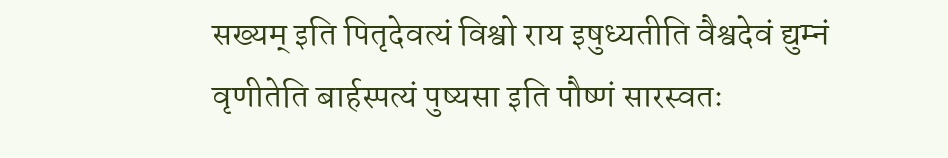सख्यम् इति पितृदेवत्यं विश्वो राय इषुध्यतीति वैश्वदेवं द्युम्नं वृणीतेति बार्हस्पत्यं पुष्यसा इति पौष्णं सारस्वतः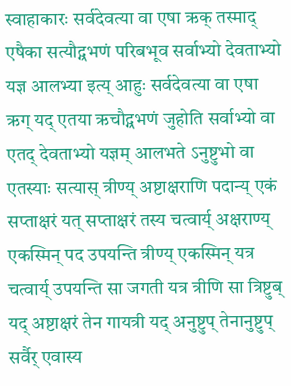स्वाहाकारः सर्वदेवत्या वा एषा ऋक् तस्माद् एषैका सत्यौद्ग्रभणं परिबभूव सर्वाभ्यो देवताभ्यो यज्ञ आलभ्या इत्य् आहुः सर्वदेवत्या वा एषा ऋग् यद् एतया ऋचौद्ग्रभणं जुहोति सर्वाभ्यो वा एतद् देवताभ्यो यज्ञम् आलभते ऽनुष्टुभो वा एतस्याः सत्यास् त्रीण्य् अष्टाक्षराणि पदान्य् एकं सप्ताक्षरं यत् सप्ताक्षरं तस्य चत्वार्य् अक्षराण्य् एकस्मिन् पद उपयन्ति त्रीण्य् एकस्मिन् यत्र चत्वार्य् उपयन्ति सा जगती यत्र त्रीणि सा त्रिष्टुब् यद् अष्टाक्षरं तेन गायत्री यद् अनुष्टुप् तेनानुष्टुप् सर्वैर् एवास्य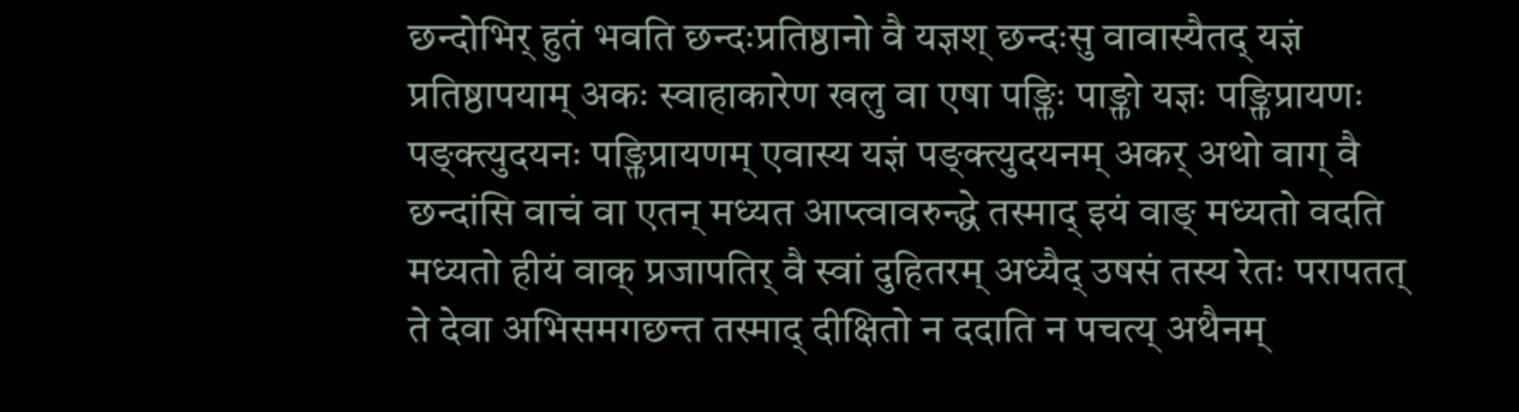छन्दोभिर् हुतं भवति छन्दःप्रतिष्ठानो वै यज्ञश् छन्दःसु वावास्यैतद् यज्ञं प्रतिष्ठापयाम् अकः स्वाहाकारेण खलु वा एषा पङ्क्तिः पाङ्क्तो यज्ञः पङ्क्तिप्रायणः पङ्क्त्युदयनः पङ्क्तिप्रायणम् एवास्य यज्ञं पङ्क्त्युदयनम् अकर् अथो वाग् वै छन्दांसि वाचं वा एतन् मध्यत आप्त्वावरुन्द्धे तस्माद् इयं वाङ् मध्यतो वदति मध्यतो हीयं वाक् प्रजापतिर् वै स्वां दुहितरम् अध्यैद् उषसं तस्य रेतः परापतत् ते देवा अभिसमगछन्त तस्माद् दीक्षितो न ददाति न पचत्य् अथैनम्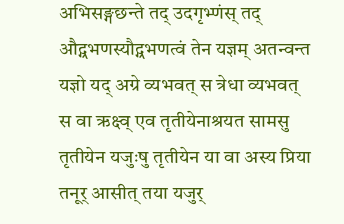अभिसङ्गछन्ते तद् उदगृभ्णंस् तद् औद्ग्रभणस्यौद्ग्रभणत्वं तेन यज्ञम् अतन्वन्त यज्ञो यद् अग्रे व्यभवत् स त्रेधा व्यभवत् स वा ऋक्ष्व् एव तृतीयेनाश्रयत सामसु तृतीयेन यजुःषु तृतीयेन या वा अस्य प्रिया तनूर् आसीत् तया यजुर्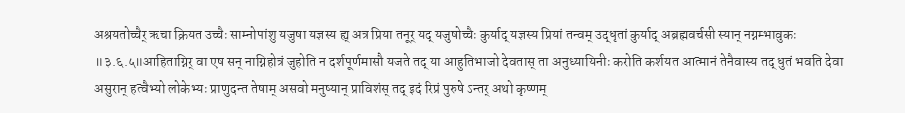अश्रयतोच्चैर् ऋचा क्रियत उच्चैः साम्नोपांशु यजुषा यज्ञस्य ह्य् अत्र प्रिया तनूर् यद् यजुषोच्चैः कुर्याद् यज्ञस्य प्रियां तन्वम् उद्धृतां कुर्याद् अब्रह्मवर्चसी स्यान् नग्नम्भावुकः
॥३.६.५॥आहिताग्निर् वा एष सन् नाग्निहोत्रं जुहोति न दर्शपूर्णमासौ यजते तद् या आहुतिभाजो देवतास् ता अनुध्यायिनीः करोति कर्शयत आत्मानं तेनैवास्य तद् धुतं भवति देवा असुरान् हत्वैभ्यो लोकेभ्यः प्राणुदन्त तेषाम् असवो मनुष्यान् प्राविशंस् तद् इदं रिप्रं पुरुषे ऽन्तर् अथो कृष्णम्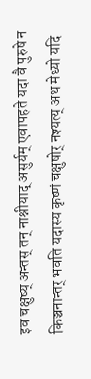इव चक्षुष्य् अन्तस् तन् नाश्नीयाद् असुर्यम् एवापहते यदा वै पुरुषे न किञ्चनान्तर् भवति यदास्य कृष्णं चक्षुषोर् नश्यत्य् अथ मेध्यो यदि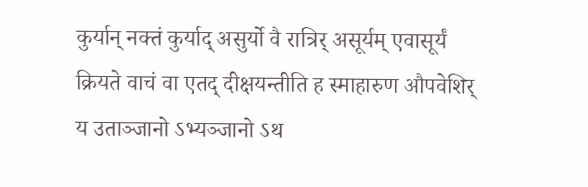कुर्यान् नक्तं कुर्याद् असुर्यो वै रात्रिर् असूर्यम् एवासूर्यं क्रियते वाचं वा एतद् दीक्षयन्तीति ह स्माहारुण औपवेशिर् य उताञ्जानो ऽभ्यञ्जानो ऽथ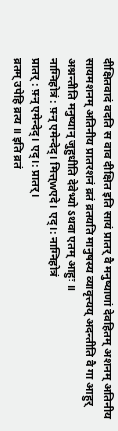दीक्षितवादं वदति स वाव दीक्षित इति सायं प्रातर् वै मनुष्याणां देवहितम् अशनम् अतिनीय सायमशनम् अतिनीय प्रातरशनं व्रतं व्रतयति मानुषस्य व्यावृत्त्यय् अदन्तीति वै गा आहुर् अश्नन्तीति मनुष्यान् जुहुधीति देवेभ्यो ऽथवा एतम् आहुः ॥
नाग्निहोत्रं : फ़्न् एमेन्देद्। मित्त्wएदे। एद्।: नाग्निहोत्रं
प्रातर् : फ़्न् एमेन्देद्। एद्।: प्रातर्।
व्रतम् उपेहि व्रत्य ॥ इति व्रतं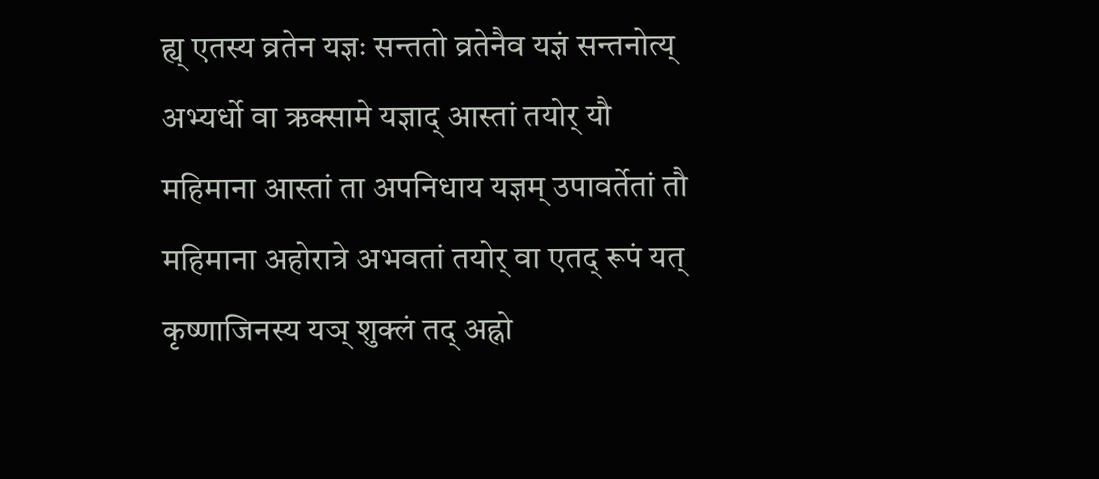ह्य् एतस्य व्रतेन यज्ञः सन्ततो व्रतेनैव यज्ञं सन्तनोत्य् अभ्यर्धो वा ऋक्सामे यज्ञाद् आस्तां तयोर् यौ महिमाना आस्तां ता अपनिधाय यज्ञम् उपावर्तेतां तौ महिमाना अहोरात्रे अभवतां तयोर् वा एतद् रूपं यत् कृष्णाजिनस्य यञ् शुक्लं तद् अह्नो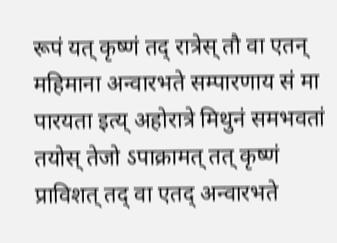रूपं यत् कृष्णं तद् रात्रेस् तौ वा एतन् महिमाना अन्वारभते सम्पारणाय सं मा पारयता इत्य् अहोरात्रे मिथुनं समभवतां तयोस् तेजो ऽपाक्रामत् तत् कृष्णं प्राविशत् तद् वा एतद् अन्वारभते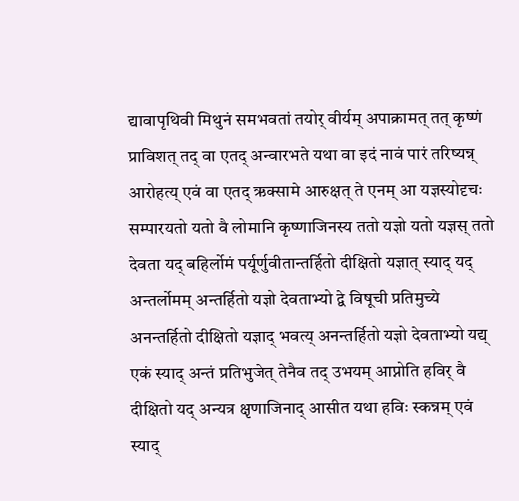द्यावापृथिवी मिथुनं समभवतां तयोर् वीर्यम् अपाक्रामत् तत् कृष्णं प्राविशत् तद् वा एतद् अन्वारभते यथा वा इदं नावं पारं तरिष्यन्न् आरोहत्य् एवं वा एतद् ऋक्सामे आरुक्षत् ते एनम् आ यज्ञस्योदृचः सम्पारयतो यतो वै लोमानि कृष्णाजिनस्य ततो यज्ञो यतो यज्ञस् ततो देवता यद् बहिर्लोमं पर्यूर्णुवीतान्तर्हितो दीक्षितो यज्ञात् स्याद् यद् अन्तर्लोमम् अन्तर्हितो यज्ञो देवताभ्यो द्वे विषूची प्रतिमुच्ये अनन्तर्हितो दीक्षितो यज्ञाद् भवत्य् अनन्तर्हितो यज्ञो देवताभ्यो यद्य् एकं स्याद् अन्तं प्रतिभुजेत् तेनैव तद् उभयम् आप्नोति हविर् वै दीक्षितो यद् अन्यत्र क्षृणाजिनाद् आसीत यथा हविः स्कन्नम् एवं स्याद्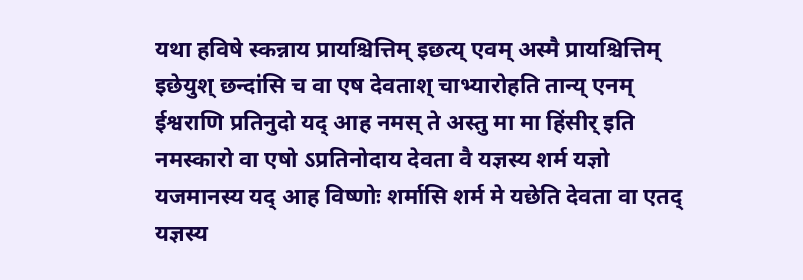यथा हविषे स्कन्नाय प्रायश्चित्तिम् इछत्य् एवम् अस्मै प्रायश्चित्तिम् इछेयुश् छन्दांसि च वा एष देवताश् चाभ्यारोहति तान्य् एनम् ईश्वराणि प्रतिनुदो यद् आह नमस् ते अस्तु मा मा हिंसीर् इति नमस्कारो वा एषो ऽप्रतिनोदाय देवता वै यज्ञस्य शर्म यज्ञो यजमानस्य यद् आह विष्णोः शर्मासि शर्म मे यछेति देवता वा एतद् यज्ञस्य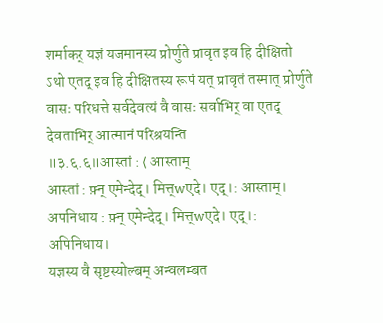शर्माकर् यज्ञं यजमानस्य प्रोर्णुते प्रावृत इव हि दीक्षितो ऽथो एतद् इव हि दीक्षितस्य रूपं यत् प्रावृतं तस्मात् प्रोर्णुते वासः परिधत्ते सर्वदेवत्यं वै वासः सर्वाभिर् वा एतद् देवताभिर् आत्मानं परिश्रयन्ति
॥३.६.६॥आस्तां : ⟨ आस्ताम्
आस्तां : फ़्न् एमेन्देद्। मित्त्wएदे। एद्।: आस्ताम्।
अपनिधाय : फ़्न् एमेन्देद्। मित्त्wएदे। एद्।: अपिनिधाय।
यज्ञस्य वै सृष्टस्योल्बम् अन्वलम्बत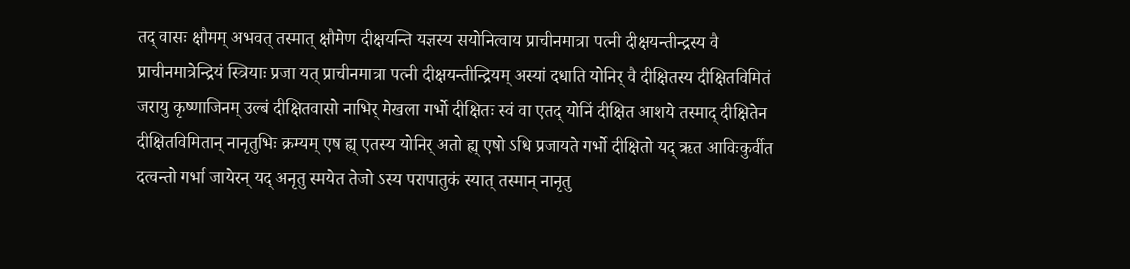तद् वासः क्षौमम् अभवत् तस्मात् क्षौमेण दीक्षयन्ति यज्ञस्य सयोनित्वाय प्राचीनमात्रा पत्नी दीक्षयन्तीन्द्रस्य वै प्राचीनमात्रेन्द्रियं स्त्रियाः प्रजा यत् प्राचीनमात्रा पत्नी दीक्षयन्तीन्द्रियम् अस्यां दधाति योनिर् वै दीक्षितस्य दीक्षितविमितं जरायु कृष्णाजिनम् उल्बं दीक्षितवासो नाभिर् मेखला गर्भो दीक्षितः स्वं वा एतद् योनिं दीक्षित आशये तस्माद् दीक्षितेन दीक्षितविमितान् नानृतुभिः क्रम्यम् एष ह्य् एतस्य योनिर् अतो ह्य् एषो ऽधि प्रजायते गर्भो दीक्षितो यद् ऋत आविःकुर्वीत दत्वन्तो गर्भा जायेरन् यद् अनृतु स्मयेत तेजो ऽस्य परापातुकं स्यात् तस्मान् नानृतु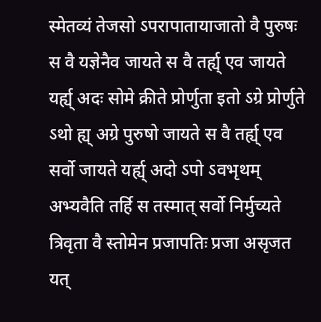स्मेतव्यं तेजसो ऽपरापातायाजातो वै पुरुषः स वै यज्ञेनैव जायते स वै तर्ह्य् एव जायते यर्ह्य् अदः सोमे क्रीते प्रोर्णुता इतो ऽग्रे प्रोर्णुते ऽथो ह्य् अग्रे पुरुषो जायते स वै तर्ह्य् एव सर्वो जायते यर्ह्य् अदो ऽपो ऽवभृथम् अभ्यवैति तर्हि स तस्मात् सर्वो निर्मुच्यते त्रिवृता वै स्तोमेन प्रजापतिः प्रजा असृजत यत्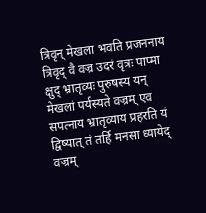त्रिवृन् मेखला भवति प्रजननाय त्रिवृद् वै वज्र उदरं वृत्रः पाप्मा क्षुद् भ्रातृव्यः पुरुषस्य यन् मेखलां पर्यस्यते वज्रम् एव सपत्नाय भ्रातृव्याय प्रहरति यं द्विष्यात् तं तर्हि मनसा ध्यायेद् वज्रम्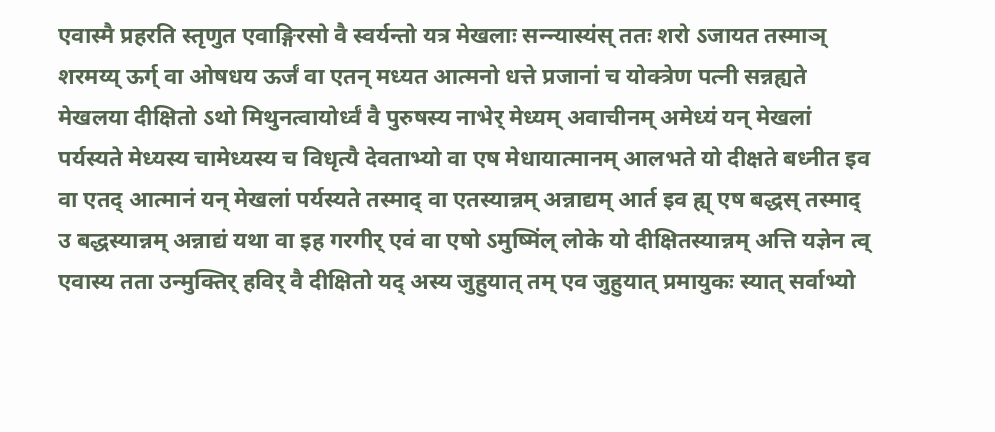एवास्मै प्रहरति स्तृणुत एवाङ्गिरसो वै स्वर्यन्तो यत्र मेखलाः सन्न्यास्यंस् ततः शरो ऽजायत तस्माञ् शरमय्य् ऊर्ग् वा ओषधय ऊर्जं वा एतन् मध्यत आत्मनो धत्ते प्रजानां च योक्त्रेण पत्नी सन्नह्यते मेखलया दीक्षितो ऽथो मिथुनत्वायोर्ध्वं वै पुरुषस्य नाभेर् मेध्यम् अवाचीनम् अमेध्यं यन् मेखलां पर्यस्यते मेध्यस्य चामेध्यस्य च विधृत्यै देवताभ्यो वा एष मेधायात्मानम् आलभते यो दीक्षते बध्नीत इव वा एतद् आत्मानं यन् मेखलां पर्यस्यते तस्माद् वा एतस्यान्नम् अन्नाद्यम् आर्त इव ह्य् एष बद्धस् तस्माद् उ बद्धस्यान्नम् अन्नाद्यं यथा वा इह गरगीर् एवं वा एषो ऽमुष्मिंल् लोके यो दीक्षितस्यान्नम् अत्ति यज्ञेन त्व् एवास्य तता उन्मुक्तिर् हविर् वै दीक्षितो यद् अस्य जुहुयात् तम् एव जुहुयात् प्रमायुकः स्यात् सर्वाभ्यो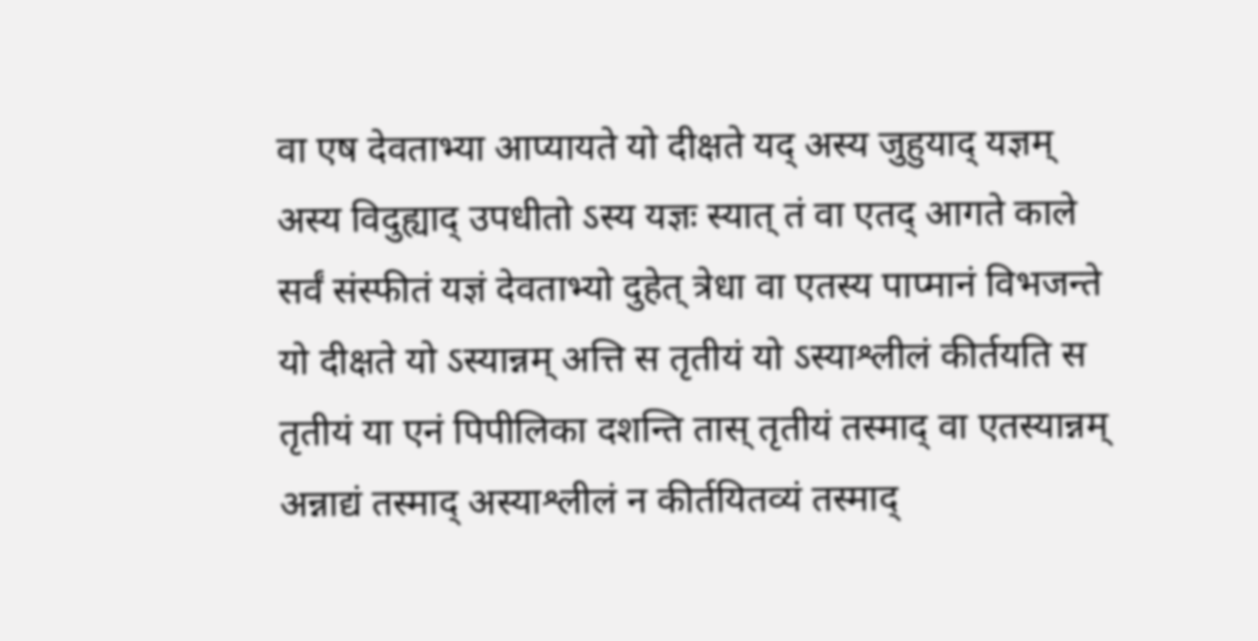वा एष देवताभ्या आप्यायते यो दीक्षते यद् अस्य जुहुयाद् यज्ञम् अस्य विदुह्याद् उपधीतो ऽस्य यज्ञः स्यात् तं वा एतद् आगते काले सर्वं संस्फीतं यज्ञं देवताभ्यो दुहेत् त्रेधा वा एतस्य पाप्मानं विभजन्ते यो दीक्षते यो ऽस्यान्नम् अत्ति स तृतीयं यो ऽस्याश्लीलं कीर्तयति स तृतीयं या एनं पिपीलिका दशन्ति तास् तृतीयं तस्माद् वा एतस्यान्नम् अन्नाद्यं तस्माद् अस्याश्लीलं न कीर्तयितव्यं तस्माद्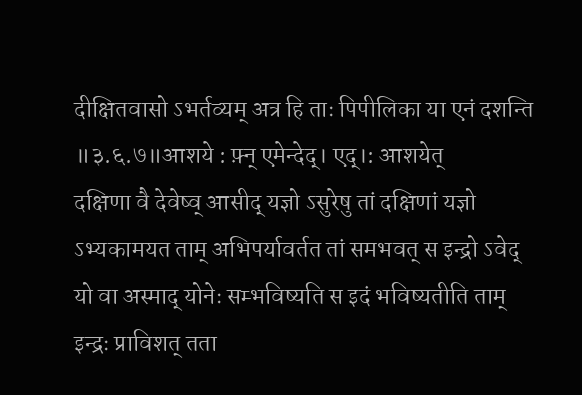दीक्षितवासो ऽभर्तव्यम् अत्र हि ताः पिपीलिका या एनं दशन्ति
॥३.६.७॥आशये : फ़्न् एमेन्देद्। एद्।: आशयेत्
दक्षिणा वै देवेष्व् आसीद् यज्ञो ऽसुरेषु तां दक्षिणां यज्ञो ऽभ्यकामयत ताम् अभिपर्यावर्तत तां समभवत् स इन्द्रो ऽवेद् यो वा अस्माद् योनेः सम्भविष्यति स इदं भविष्यतीति ताम् इन्द्रः प्राविशत् तता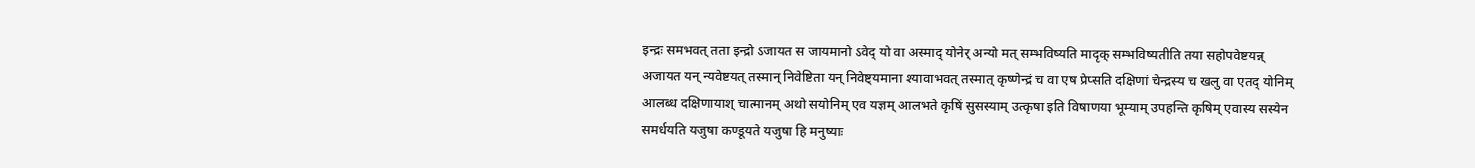इन्द्रः समभवत् तता इन्द्रो ऽजायत स जायमानो ऽवेद् यो वा अस्माद् योनेर् अन्यो मत् सम्भविष्यति मादृक् सम्भविष्यतीति तया सहोपवेष्टयन्न् अजायत यन् न्यवेष्टयत् तस्मान् निवेष्टिता यन् निवेष्ट्यमाना श्यावाभवत् तस्मात् कृष्णेन्द्रं च वा एष प्रेप्सति दक्षिणां चेन्द्रस्य च खलु वा एतद् योनिम् आलब्ध दक्षिणायाश् चात्मानम् अथो सयोनिम् एव यज्ञम् आलभते कृषिं सुसस्याम् उत्कृषा इति विषाणया भूम्याम् उपहन्ति कृषिम् एवास्य सस्येन समर्धयति यजुषा कण्डूयते यजुषा हि मनुष्याः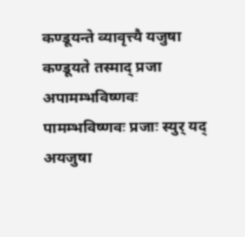कण्डूयन्ते व्यावृत्त्यै यजुषा कण्डूयते तस्माद् प्रजा अपामम्भविष्णवः पामम्भविष्णवः प्रजाः स्युर् यद् अयजुषा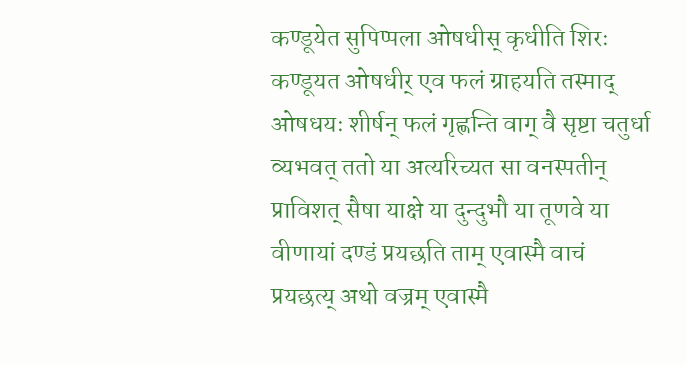कण्डूयेत सुपिप्पला ओषधीस् कृधीति शिरः कण्डूयत ओषधीर् एव फलं ग्राहयति तस्माद् ओषधयः शीर्षन् फलं गृह्णन्ति वाग् वै सृष्टा चतुर्धा व्यभवत् ततो या अत्यरिच्यत सा वनस्पतीन् प्राविशत् सैषा याक्षे या दुन्दुभौ या तूणवे या वीणायां दण्डं प्रयछति ताम् एवास्मै वाचं प्रयछत्य् अथो वज्रम् एवास्मै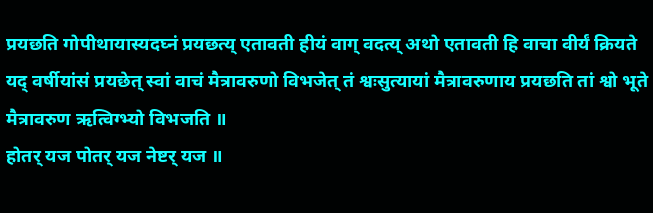प्रयछति गोपीथायास्यदघ्नं प्रयछत्य् एतावती हीयं वाग् वदत्य् अथो एतावती हि वाचा वीर्यं क्रियते यद् वर्षीयांसं प्रयछेत् स्वां वाचं मैत्रावरुणो विभजेत् तं श्वःसुत्यायां मैत्रावरुणाय प्रयछति तां श्वो भूते मैत्रावरुण ऋत्विग्भ्यो विभजति ॥
होतर् यज पोतर् यज नेष्टर् यज ॥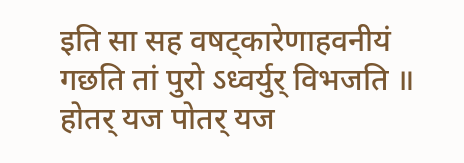इति सा सह वषट्कारेणाहवनीयं गछति तां पुरो ऽध्वर्युर् विभजति ॥
होतर् यज पोतर् यज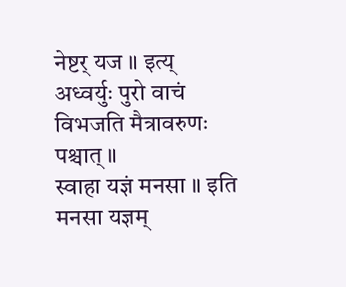नेष्टर् यज ॥ इत्य् अध्वर्युः पुरो वाचं विभजति मैत्रावरुणः पश्चात् ॥
स्वाहा यज्ञं मनसा ॥ इति मनसा यज्ञम्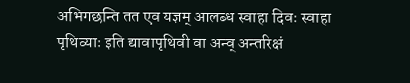अभिगछन्ति तत एव यज्ञम् आलब्ध स्वाहा दिवः स्वाहा पृथिव्याः इति द्यावापृथिवी वा अन्व् अन्तरिक्षं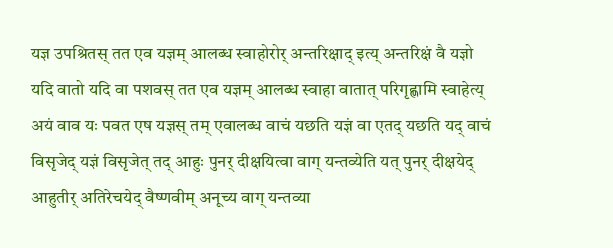यज्ञ उपश्रितस् तत एव यज्ञम् आलब्ध स्वाहोरोर् अन्तरिक्षाद् इत्य् अन्तरिक्षं वै यज्ञो यदि वातो यदि वा पशवस् तत एव यज्ञम् आलब्ध स्वाहा वातात् परिगृह्णामि स्वाहेत्य् अयं वाव यः पवत एष यज्ञस् तम् एवालब्ध वाचं यछति यज्ञं वा एतद् यछति यद् वाचं विसृजेद् यज्ञं विसृजेत् तद् आहुः पुनर् दीक्षयित्वा वाग् यन्तव्येति यत् पुनर् दीक्षयेद् आहुतीर् अतिरेचयेद् वैष्णवीम् अनूच्य वाग् यन्तव्या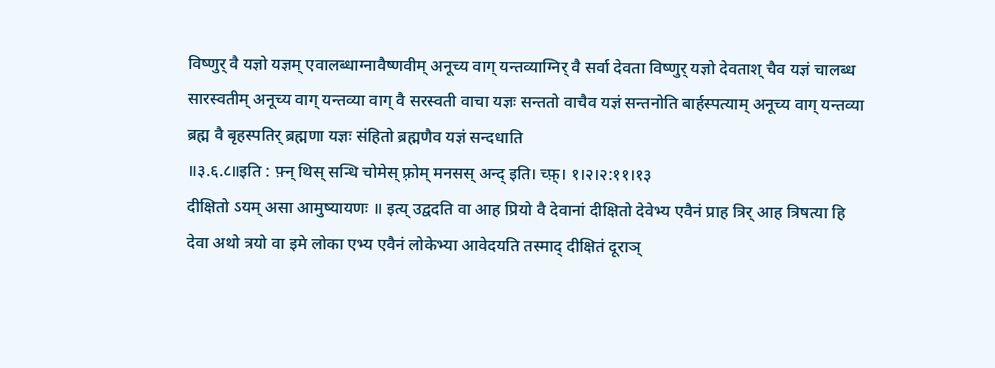विष्णुर् वै यज्ञो यज्ञम् एवालब्धाग्नावैष्णवीम् अनूच्य वाग् यन्तव्याग्निर् वै सर्वा देवता विष्णुर् यज्ञो देवताश् चैव यज्ञं चालब्ध सारस्वतीम् अनूच्य वाग् यन्तव्या वाग् वै सरस्वती वाचा यज्ञः सन्ततो वाचैव यज्ञं सन्तनोति बार्हस्पत्याम् अनूच्य वाग् यन्तव्या ब्रह्म वै बृहस्पतिर् ब्रह्मणा यज्ञः संहितो ब्रह्मणैव यज्ञं सन्दधाति
॥३.६.८॥इति : फ़्न् थिस् सन्धि चोमेस् फ़्रोम् मनसस् अन्द् इति। च्फ़्। १।२।२:११।१३
दीक्षितो ऽयम् असा आमुष्यायणः ॥ इत्य् उद्वदति वा आह प्रियो वै देवानां दीक्षितो देवेभ्य एवैनं प्राह त्रिर् आह त्रिषत्या हि देवा अथो त्रयो वा इमे लोका एभ्य एवैनं लोकेभ्या आवेदयति तस्माद् दीक्षितं दूराञ्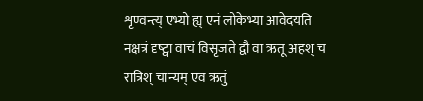शृण्वन्त्य् एभ्यो ह्य् एनं लोकेभ्या आवेदयति नक्षत्रं दृष्ट्वा वाचं विसृजते द्वौ वा ऋतू अहश् च रात्रिश् चान्यम् एव ऋतुं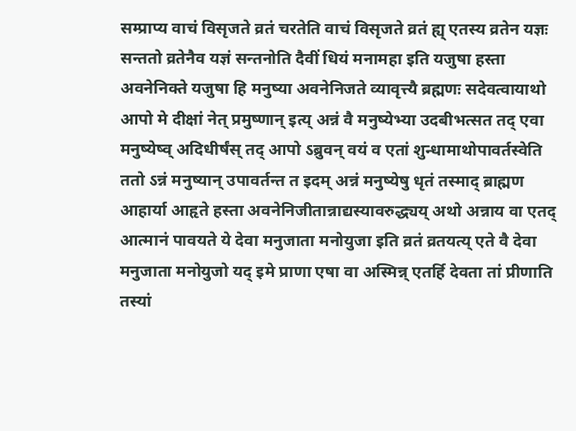सम्प्राप्य वाचं विसृजते व्रतं चरतेति वाचं विसृजते व्रतं ह्य् एतस्य व्रतेन यज्ञः सन्ततो व्रतेनैव यज्ञं सन्तनोति दैवीं धियं मनामहा इति यजुषा हस्ता अवनेनिक्ते यजुषा हि मनुष्या अवनेनिजते व्यावृत्त्यै ब्रह्मणः सदेवत्वायाथो आपो मे दीक्षां नेत् प्रमुष्णान् इत्य् अन्नं वै मनुष्येभ्या उदबीभत्सत तद् एवा मनुष्येष्व् अदिधीर्षंस् तद् आपो ऽब्रुवन् वयं व एतां शुन्धामाथोपावर्तस्वेति ततो ऽन्नं मनुष्यान् उपावर्तन्त त इदम् अन्नं मनुष्येषु धृतं तस्माद् ब्राह्मण आहार्या आहृते हस्ता अवनेनिजीतान्नाद्यस्यावरुद्ध्यय् अथो अन्नाय वा एतद् आत्मानं पावयते ये देवा मनुजाता मनोयुजा इति व्रतं व्रतयत्य् एते वै देवा मनुजाता मनोयुजो यद् इमे प्राणा एषा वा अस्मिन्न् एतर्हि देवता तां प्रीणाति तस्यां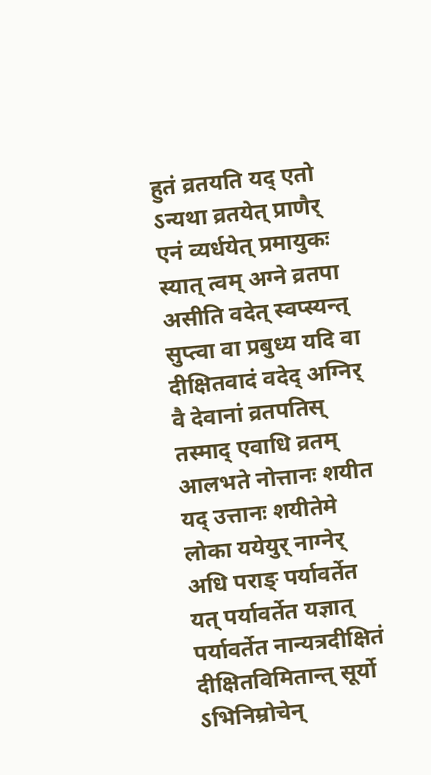हुतं व्रतयति यद् एतो ऽन्यथा व्रतयेत् प्राणैर् एनं व्यर्धयेत् प्रमायुकः स्यात् त्वम् अग्ने व्रतपा असीति वदेत् स्वप्स्यन्त् सुप्त्वा वा प्रबुध्य यदि वा दीक्षितवादं वदेद् अग्निर् वै देवानां व्रतपतिस् तस्माद् एवाधि व्रतम् आलभते नोत्तानः शयीत यद् उत्तानः शयीतेमे लोका ययेयुर् नाग्नेर् अधि पराङ् पर्यावर्तेत यत् पर्यावर्तेत यज्ञात् पर्यावर्तेत नान्यत्रदीक्षितं दीक्षितविमितान्त् सूर्यो ऽभिनिम्रोचेन्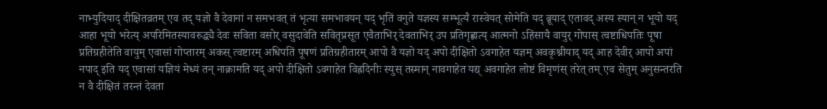नाभ्युदियाद् दीक्षितव्रतम् एव तद् यज्ञो वै देवानां न समभवत् तं भृत्या समभावयन् यद् भृतिं वनुते यज्ञस्य सम्भूत्यै रास्वेयत् सोमेति यद् ब्रूयाद् एतावद् अस्य स्यान् न भूयो यद् आहा भूयो भरेत्य् अपरिमितस्यावरुद्ध्यै देवः सविता वसोर् वसुदावेति सवितृप्रसूत एवैताभिर् देवताभिर् उप प्रतिगृह्णात्य् आत्मनो ऽहिंसायै वायुर् गोपास् त्वष्टाधिपतिः पूषा प्रतिग्रहीतेति वायुम् एवासां गोप्तारम् अकस् त्वष्टारम् अधिपतिं पूषणं प्रतिग्रहीतारम् आपो वै यज्ञो यद् अपो दीक्षितो ऽवगाहेत यज्ञम् अवकृश्नीयाद् यद् आह देवीर् आपो अपां नपाद् इति यद् एवासां यज्ञियं मेध्यं तन् नाक्रामति यद् अपो दीक्षितो ऽवगाहेत विह्रदिनीः स्युस् तस्मान् नावगाहेत यद्य् अवगाहेत लोष्टं विमृणंस् तरेत् तम् एव सेतुम् अनुसन्तरति न वै दीक्षितं तरन्तं देवता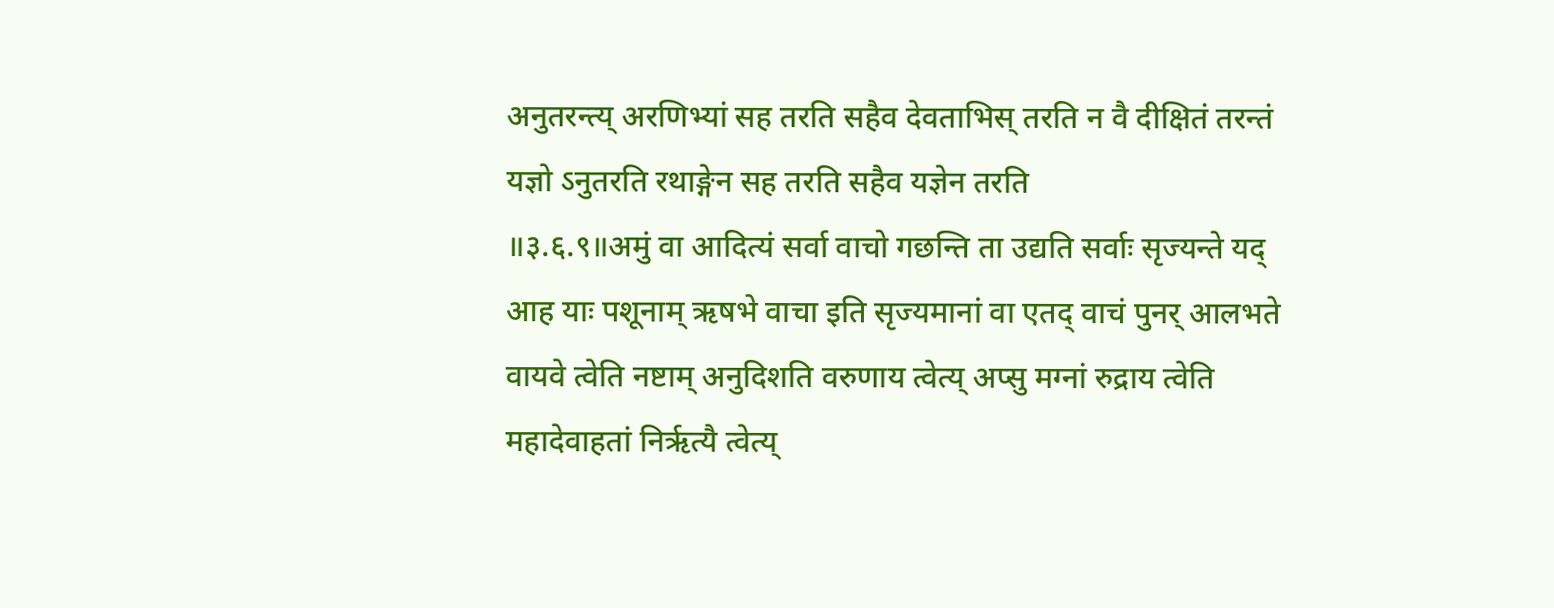अनुतरन्त्य् अरणिभ्यां सह तरति सहैव देवताभिस् तरति न वै दीक्षितं तरन्तं यज्ञो ऽनुतरति रथाङ्गेन सह तरति सहैव यज्ञेन तरति
॥३.६.९॥अमुं वा आदित्यं सर्वा वाचो गछन्ति ता उद्यति सर्वाः सृज्यन्ते यद् आह याः पशूनाम् ऋषभे वाचा इति सृज्यमानां वा एतद् वाचं पुनर् आलभते वायवे त्वेति नष्टाम् अनुदिशति वरुणाय त्वेत्य् अप्सु मग्नां रुद्राय त्वेति महादेवाहतां निरृत्यै त्वेत्य्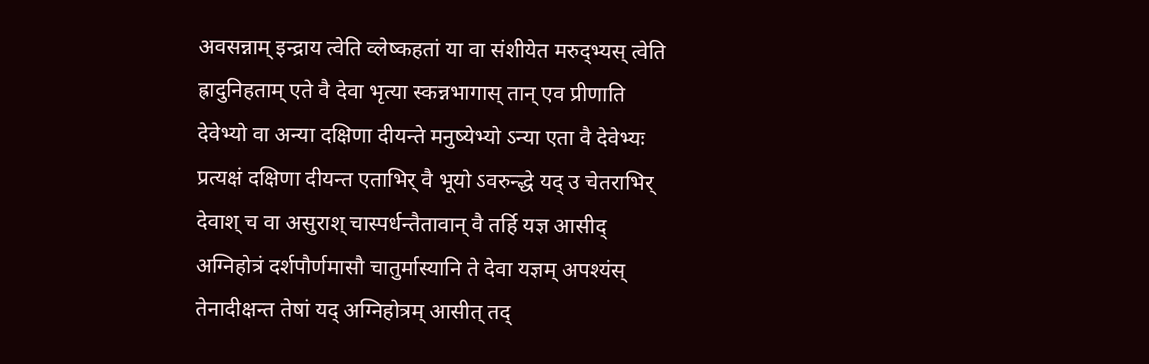अवसन्नाम् इन्द्राय त्वेति व्लेष्कहतां या वा संशीयेत मरुद्भ्यस् त्वेति ह्रादुनिहताम् एते वै देवा भृत्या स्कन्नभागास् तान् एव प्रीणाति देवेभ्यो वा अन्या दक्षिणा दीयन्ते मनुष्येभ्यो ऽन्या एता वै देवेभ्यः प्रत्यक्षं दक्षिणा दीयन्त एताभिर् वै भूयो ऽवरुन्द्धे यद् उ चेतराभिर् देवाश् च वा असुराश् चास्पर्धन्तैतावान् वै तर्हि यज्ञ आसीद् अग्निहोत्रं दर्शपौर्णमासौ चातुर्मास्यानि ते देवा यज्ञम् अपश्यंस् तेनादीक्षन्त तेषां यद् अग्निहोत्रम् आसीत् तद्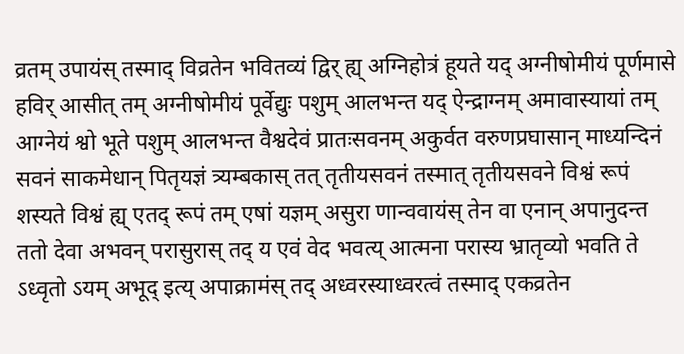व्रतम् उपायंस् तस्माद् विव्रतेन भवितव्यं द्विर् ह्य् अग्निहोत्रं हूयते यद् अग्नीषोमीयं पूर्णमासे हविर् आसीत् तम् अग्नीषोमीयं पूर्वेद्युः पशुम् आलभन्त यद् ऐन्द्राग्नम् अमावास्यायां तम् आग्नेयं श्वो भूते पशुम् आलभन्त वैश्वदेवं प्रातःसवनम् अकुर्वत वरुणप्रघासान् माध्यन्दिनं सवनं साकमेधान् पितृयज्ञं त्र्यम्बकास् तत् तृतीयसवनं तस्मात् तृतीयसवने विश्वं रूपं शस्यते विश्वं ह्य् एतद् रूपं तम् एषां यज्ञम् असुरा णान्ववायंस् तेन वा एनान् अपानुदन्त ततो देवा अभवन् परासुरास् तद् य एवं वेद भवत्य् आत्मना परास्य भ्रातृव्यो भवति ते ऽध्वृतो ऽयम् अभूद् इत्य् अपाक्रामंस् तद् अध्वरस्याध्वरत्वं तस्माद् एकव्रतेन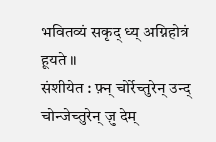भवितव्यं सकृद् ध्य् अग्निहोत्रं हूयते ॥
संशीयेत : फ़्न् चोर्रेच्तुरेन् उन्द् चोन्जेच्तुरेन् ज़ु देम्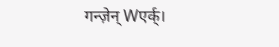गन्ज़ेन् Wएर्क्।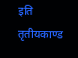इति तृतीयकाण्ड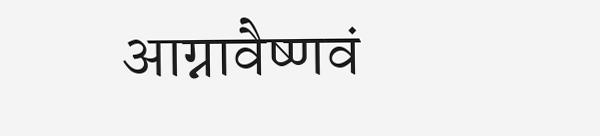आग्नावैष्णवं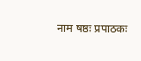नाम षष्ठः प्रपाठकः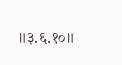॥३.६.१०॥